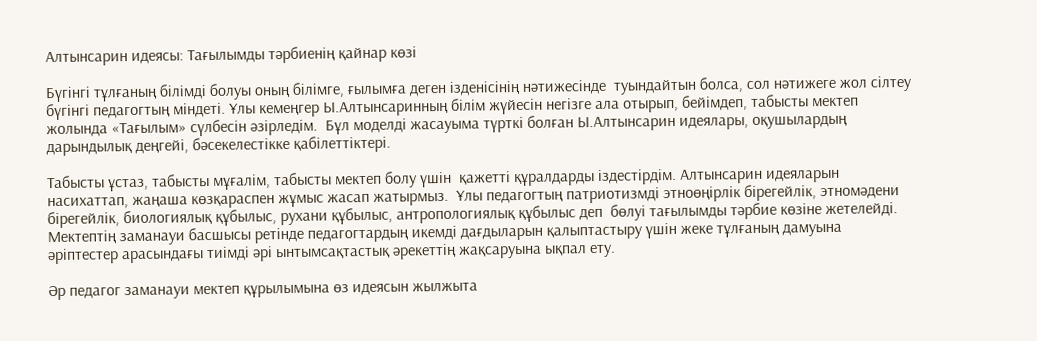Алтынсарин идеясы: Тағылымды тәрбиенің қайнар көзі

Бүгінгі тұлғаның білімді болуы оның білімге, ғылымға деген ізденісінің нәтижесінде  туындайтын болса, сол нәтижеге жол сілтеу бүгінгі педагогтың міндеті. Ұлы кемеңгер Ы.Алтынсаринның білім жүйесін негізге ала отырып, бейімдеп, табысты мектеп жолында «Тағылым» сүлбесін әзірледім.  Бұл моделді жасауыма түрткі болған Ы.Алтынсарин идеялары, оқушылардың дарындылық деңгейі, бәсекелестікке қабілеттіктері.

Табысты ұстаз, табысты мұғалім, табысты мектеп болу үшін  қажетті құралдарды іздестірдім. Алтынсарин идеяларын насихаттап, жаңаша көзқараспен жұмыс жасап жатырмыз.  Ұлы педагогтың патриотизмді этноөңірлік бірегейлік, этномәдени бірегейлік, биологиялық құбылыс, рухани құбылыс, антропологиялық құбылыс деп  бөлуі тағылымды тәрбие көзіне жетелейді. Мектептің заманауи басшысы ретінде педагогтардың икемді дағдыларын қалыптастыру үшін жеке тұлғаның дамуына әріптестер арасындағы тиімді әрі ынтымсақтастық әрекеттің жақсаруына ықпал ету.

Әр педагог заманауи мектеп құрылымына өз идеясын жылжыта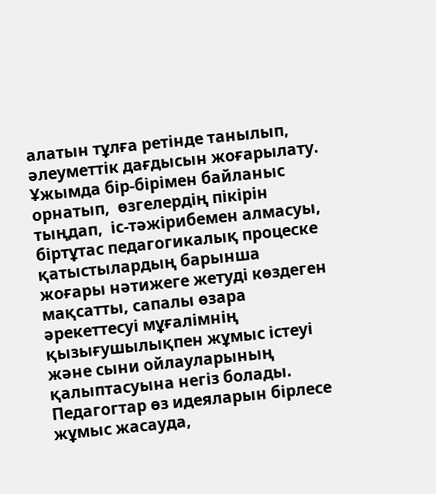алатын тұлға ретінде танылып, әлеуметтік дағдысын жоғарылату. Ұжымда бір-бірімен байланыс орнатып,  өзгелердің пікірін тыңдап,  іс-тәжірибемен алмасуы, біртұтас педагогикалық процеске қатыстылардың барынша жоғары нәтижеге жетуді көздеген мақсатты, сапалы өзара әрекеттесуі мұғалімнің қызығушылықпен жұмыс істеуі және сыни ойлауларының қалыптасуына негіз болады. Педагогтар өз идеяларын бірлесе жұмыс жасауда,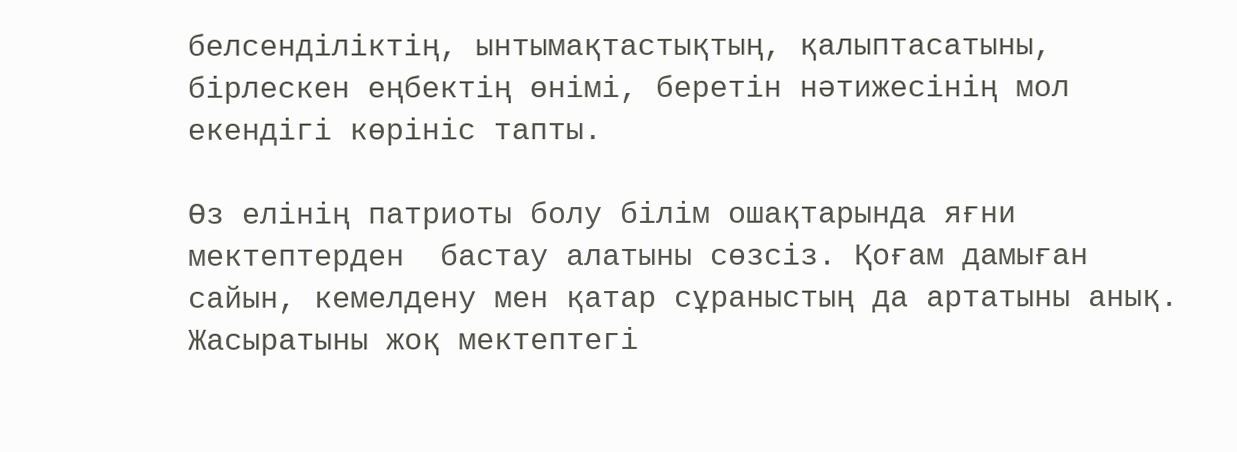белсенділіктің, ынтымақтастықтың, қалыптасатыны, бірлескен еңбектің өнімі, беретін нәтижесінің мол екендігі көрініс тапты.

Өз елінің патриоты болу білім ошақтарында яғни мектептерден  бастау алатыны сөзсіз. Қоғам дамыған сайын, кемелдену мен қатар сұраныстың да артатыны анық. Жасыратыны жоқ мектептегі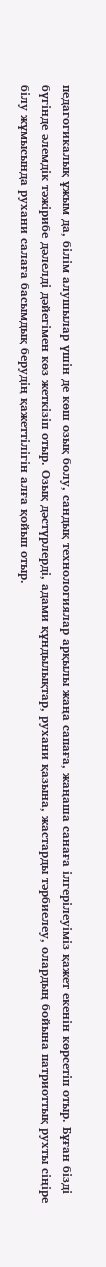педагогикалық ұжым да, білім алушылар үшін де көш озық болу, сандық технологиялар арқылы жаңа сапаға, жаңаша санаға ілгерілеуіміз қажет екенін көрсетіп отыр. Бұған бізді  бүгінде әлемдік тәжірибе дәлелді дәйегімен көз жеткізіп отыр. Озық дәстүрлерді, адами құндылықтар, рухани қазына, жастарды тәрбиелеу, олардың бойына патриоттық рухты сіңіре білу жұмысында рухани салаға басымдық берудің қажеттілігін алға қойып отыр.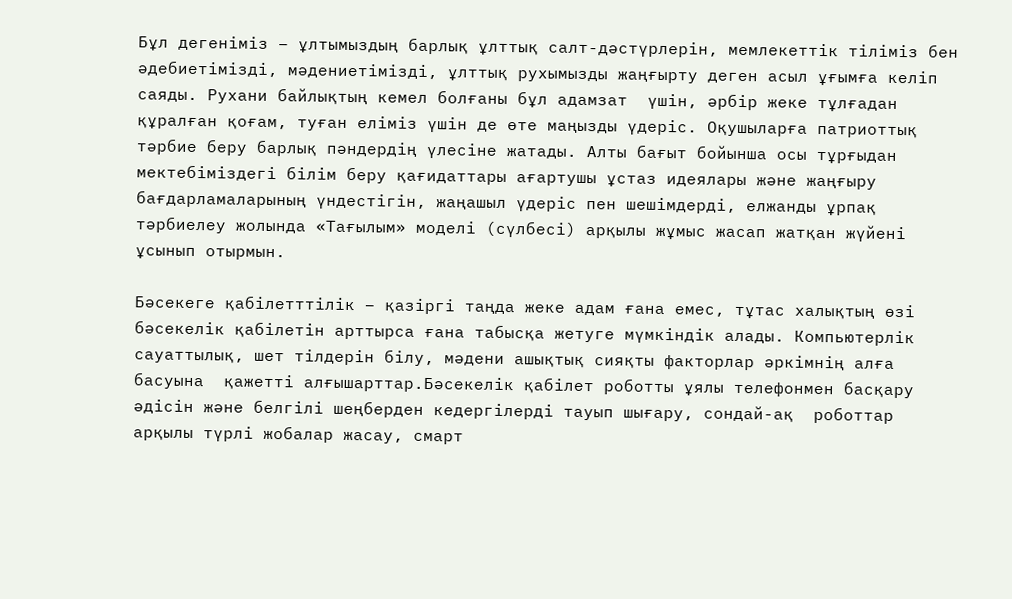Бұл дегеніміз – ұлтымыздың барлық ұлттық салт-дәстүрлерін, мемлекеттік тіліміз бен әдебиетімізді, мәдениетімізді, ұлттық рухымызды жаңғырту деген асыл ұғымға келіп саяды. Рухани байлықтың кемел болғаны бұл адамзат  үшін, әрбір жеке тұлғадан құралған қоғам, туған еліміз үшін де өте маңызды үдеріс. Оқушыларға патриоттық тәрбие беру барлық пәндердің үлесіне жатады. Алты бағыт бойынша осы тұрғыдан мектебіміздегі білім беру қағидаттары ағартушы ұстаз идеялары және жаңғыру бағдарламаларының үндестігін, жаңашыл үдеріс пен шешімдерді, елжанды ұрпақ тәрбиелеу жолында «Тағылым» моделі (сүлбесі) арқылы жұмыс жасап жатқан жүйені ұсынып отырмын.

Бәсекеге қабілетттілік – қазіргі таңда жеке адам ғана емес, тұтас халықтың өзі бәсекелік қабілетін арттырса ғана табысқа жетуге мүмкіндік алады. Компьютерлік сауаттылық, шет тілдерін білу, мәдени ашықтық сияқты факторлар әркімнің алға басуына  қажетті алғышарттар.Бәсекелік қабілет роботты ұялы телефонмен басқару әдісін және белгілі шеңберден кедергілерді тауып шығару, сондай-ақ  роботтар арқылы түрлі жобалар жасау, смарт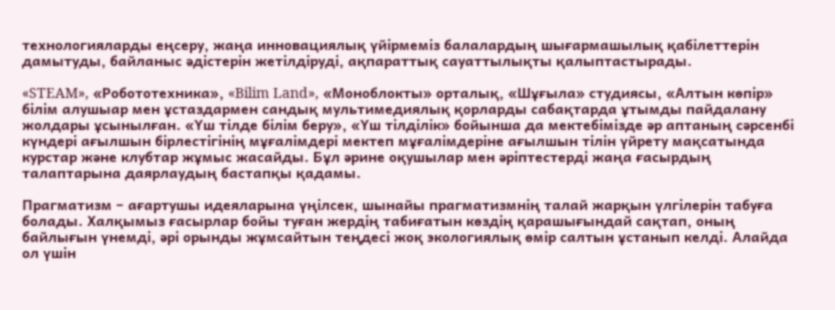технологияларды еңсеру, жаңа инновациялық үйірмеміз балалардың шығармашылық қабілеттерін дамытуды, байланыс әдістерін жетілдіруді, ақпараттық сауаттылықты қалыптастырады.

«STEAM», «Робототехника», «Bilim Land», «Моноблокты» орталық, «Шұғыла» студиясы, «Алтын көпір» білім алушыар мен ұстаздармен сандық мультимедиялық қорларды сабақтарда ұтымды пайдалану жолдары ұсынылған. «Үш тілде білім беру», «Үш тілділік» бойынша да мектебімізде әр аптаның сәрсенбі күндері ағылшын бірлестігінің мұғалімдері мектеп мұғалімдеріне ағылшын тілін үйрету мақсатында курстар және клубтар жұмыс жасайды. Бұл әрине оқушылар мен әріптестерді жаңа ғасырдың талаптарына даярлаудың бастапқы қадамы.

Прагматизм – ағартушы идеяларына үңілсек, шынайы прагматизмнің талай жарқын үлгілерін табуға болады. Халқымыз ғасырлар бойы туған жердің табиғатын көздің қарашығындай сақтап, оның байлығын үнемді, әрі орынды жұмсайтын теңдесі жоқ экологиялық өмір салтын ұстанып келді. Алайда ол үшін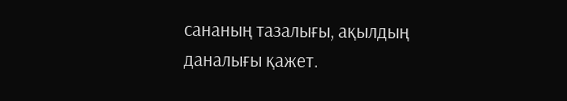сананың тазалығы, ақылдың даналығы қажет.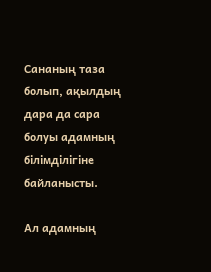Сананың таза болып, ақылдың дара да сара болуы адамның білімділігіне байланысты.

Ал адамның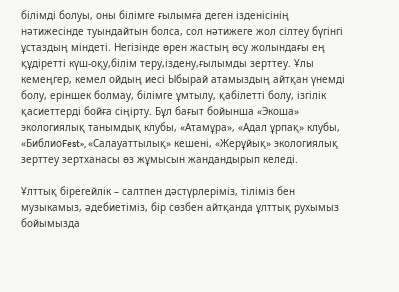білімді болуы, оны білімге ғылымға деген ізденісінің нәтижесінде туындайтын болса, сол нәтижеге жол сілтеу бүгінгі ұстаздың міндеті. Негізінде өрен жастың өсу жолындағы ең құдіретті күш-оқу,білім теру,іздену,ғылымды зерттеу. Ұлы кемеңгер, кемел ойдың иесі Ыбырай атамыздың айтқан үнемді болу, еріншек болмау, білімге ұмтылу, қабілетті болу, ізгілік қасиеттерді бойға сіңірту. Бұл бағыт бойынша «Экоша» экологиялық танымдық клубы, «Атамұра», «Адал ұрпақ» клубы, «БиблиоFest», «Салауаттылық» кешені, «Жерұйық» экологиялық зерттеу зертханасы өз жұмысын жандандырып келеді.

Ұлттық бірегейлік – салтпен дәстүрлеріміз, тіліміз бен музыкамыз, әдебиетіміз, бір сөзбен айтқанда ұлттық рухымыз бойымызда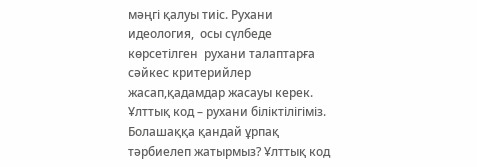мәңгі қалуы тиіс. Рухани идеология,  осы сүлбеде көрсетілген  рухани талаптарға сәйкес критерийлер жасап,қадамдар жасауы керек. Ұлттық код – рухани біліктілігіміз. Болашаққа қандай ұрпақ тәрбиелеп жатырмыз? Ұлттық код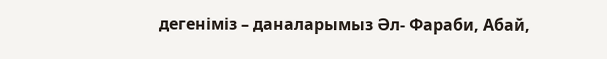дегеніміз – даналарымыз Әл- Фараби, Абай,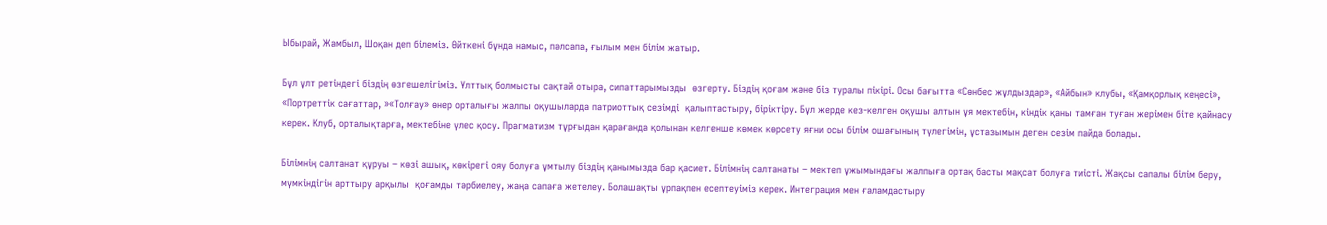Ыбырай, Жамбыл, Шоқан деп білеміз. Өйткені бұнда намыс, пәлсапа, ғылым мен білім жатыр.

Бұл ұлт ретіндегі біздің өзгешелігіміз. Ұлттық болмысты сақтай отыра, сипаттарымызды  өзгерту. Біздің қоғам және біз туралы пікірі. Осы бағытта «Сөнбес жұлдыздар», «Айбын» клубы, «Қамқорлық кеңесі», «Портреттік сағаттар, »«Толғау» өнер орталығы жалпы оқушыларда патриоттық сезімді  қалыптастыру, біріктіру. Бұл жерде кез-келген оқушы алтын ұя мектебін, кіндік қаны тамған туған жерімен біте қайнасу керек. Клуб, орталықтарға, мектебіне үлес қосу. Прагматизм тұрғыдан қарағанда қолынан келгенше көмек көрсету яғни осы білім ошағының түлегімін, ұстазымын деген сезім пайда болады.

Білімнің салтанат құруы – көзі ашық, көкірегі ояу болуға ұмтылу біздің қанымызда бар қасиет. Білімнің салтанаты – мектеп ұжымындағы жалпыға ортақ басты мақсат болуға тиісті. Жақсы сапалы білім беру, мүмкіндігін арттыру арқылы  қоғамды тәрбиелеу, жаңа сапаға жетелеу. Болашақты ұрпақпен есептеуіміз керек. Интеграция мен ғаламдастыру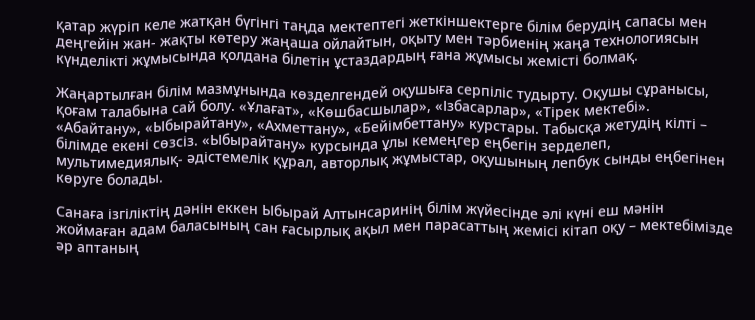қатар жүріп келе жатқан бүгінгі таңда мектептегі жеткіншектерге білім берудің сапасы мен деңгейін жан- жақты көтеру жаңаша ойлайтын, оқыту мен тəрбиенің жаңа технологиясын күнделікті жұмысында қолдана білетін ұстаздардың ғана жұмысы жемісті болмақ.

Жаңартылған білім мазмұнында көзделгендей оқушыға серпіліс тудырту. Оқушы сұранысы, қоғам талабына сай болу. «Ұлағат», «Көшбасшылар», «Ізбасарлар», «Тірек мектебі». «Абайтану», «Ыбырайтану», «Ахметтану», «Бейімбеттану» курстары. Табысқа жетудің кілті – білімде екені сөзсіз. «Ыбырайтану» курсында ұлы кемеңгер еңбегін зерделеп, мультимедиялық- әдістемелік құрал, авторлық жұмыстар, оқушының лепбук сынды еңбегінен көруге болады.

Санаға ізгіліктің дәнін еккен Ыбырай Алтынсаринің білім жүйесінде әлі күні еш мәнін жоймаған адам баласының сан ғасырлық ақыл мен парасаттың жемісі кітап оқу – мектебімізде әр аптаның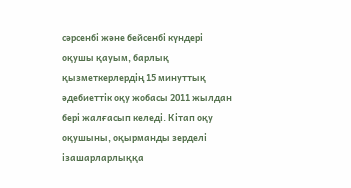сәрсенбі және бейсенбі күндері оқушы қауым, барлық қызметкерлердің 15 минуттық әдебиеттік оқу жобасы 2011 жылдан бері жалғасып келеді. Кітап оқу оқушыны, оқырманды зерделі ізашарларлыққа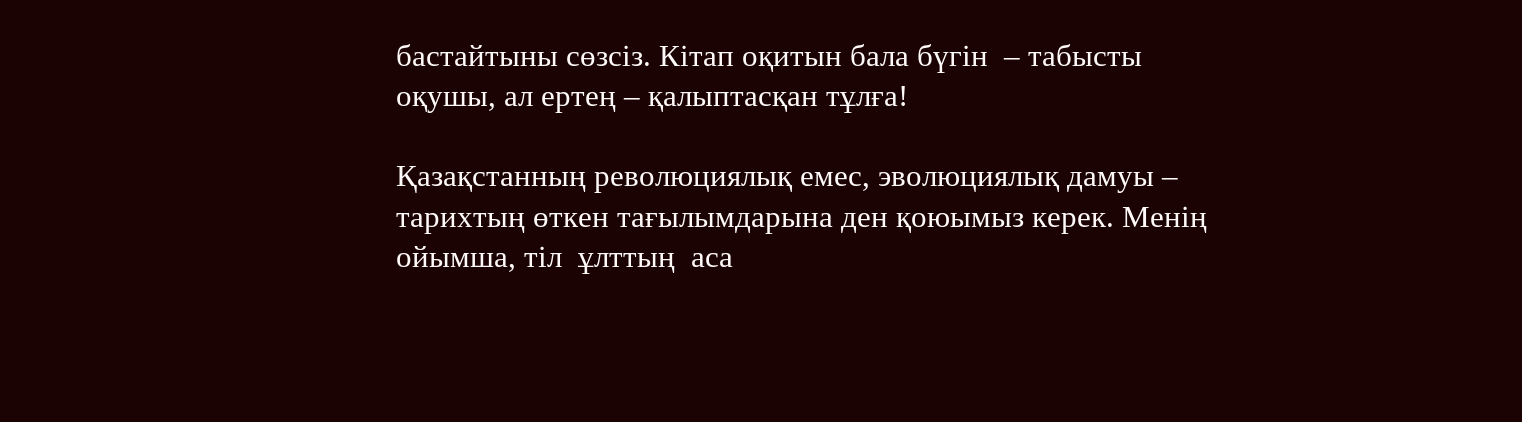бастайтыны сөзсіз. Кітап оқитын бала бүгін  – табысты оқушы, ал ертең – қалыптасқан тұлға!

Қазақстанның революциялық емес, эволюциялық дамуы – тарихтың өткен тағылымдарына ден қоюымыз керек. Менің ойымша, тіл  ұлттың  аса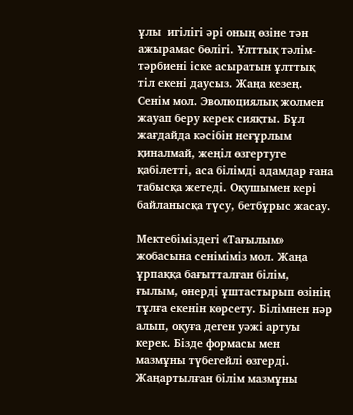ұлы  игілігі әрі оның өзіне тән ажырамас бөлігі. Ұлттық тәлім-тәрбиені іске асыратын ұлттық тіл екені даусыз. Жаңа кезең. Сенім мол. Эволюциялық жолмен жауап беру керек сияқты. Бұл жағдайда кәсібін неғұрлым қиналмай, жеңіл өзгертуге қабілетті, аса білімді адамдар ғана табысқа жетеді. Оқушымен кері байланысқа түсу, бетбұрыс жасау.

Мектебіміздегі «Тағылым» жобасына сеніміміз мол. Жаңа ұрпаққа бағытталған білім, ғылым, өнерді ұштастырып өзінің тұлға екенін көрсету. Білімнен нәр алып, оқуға деген уәжі артуы керек. Бізде формасы мен мазмұны түбегейлі өзгерді. Жаңартылған білім мазмұны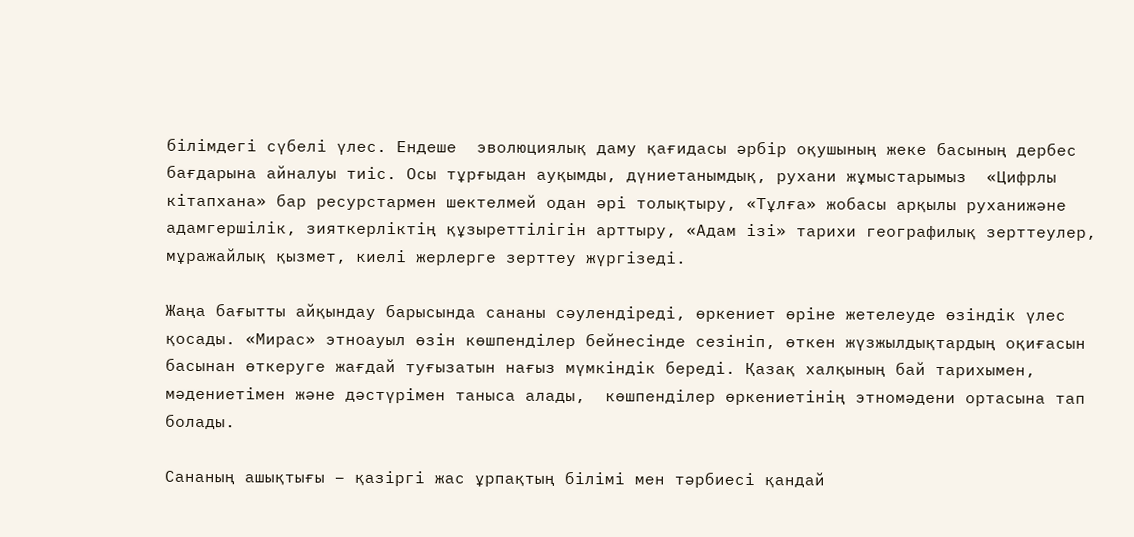білімдегі сүбелі үлес. Ендеше  эволюциялық даму қағидасы әрбір оқушының жеке басының дербес бағдарына айналуы тиіс. Осы тұрғыдан ауқымды, дүниетанымдық, рухани жұмыстарымыз  «Цифрлы кітапхана» бар ресурстармен шектелмей одан әрі толықтыру, «Тұлға» жобасы арқылы руханижәне адамгершілік, зияткерліктің құзыреттілігін арттыру, «Адам ізі» тарихи географилық зерттеулер, мұражайлық қызмет, киелі жерлерге зерттеу жүргізеді.

Жаңа бағытты айқындау барысында сананы сәулендіреді, өркениет өріне жетелеуде өзіндік үлес қосады. «Мирас» этноауыл өзін көшпенділер бейнесінде сезініп, өткен жүзжылдықтардың оқиғасын басынан өткеруге жағдай туғызатын нағыз мүмкіндік береді. Қазақ халқының бай тарихымен, мәдениетімен және дәстүрімен таныса алады,  көшпенділер өркениетінің этномәдени ортасына тап болады.

Сананың ашықтығы – қазіргі жас ұрпақтың білімі мен тәрбиесі қандай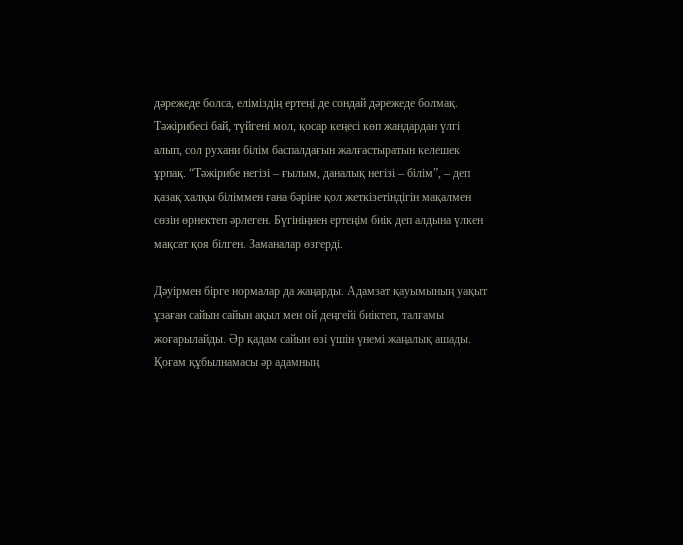дәрежеде болса, еліміздің ертеңі де сондай дәрежеде болмақ. Тәжірибесі бай, түйгені мол, қосар кеңесі көп жандардан үлгі алып, сол рухани білім баспалдағын жалғастыратын келешек ұрпақ. “Тәжірибе негізі – ғылым, даналық негізі – білім”, – деп қазақ халқы біліммен ғана бәріне қол жеткізетіндігін мақалмен сөзін өрнектеп әрлеген. Бүгініңнен ертеңім биік деп алдына үлкен мақсат қоя білген. Заманалар өзгерді.

Дәуірмен бірге нормалар да жаңарды. Адамзат қауымының уақыт ұзаған сайын сайын ақыл мен ой деңгейі биіктеп, талғамы жоғарылайды. Әр қадам сайын өзі үшін үнемі жаңалық ашады. Қоғам құбылнамасы әр адамның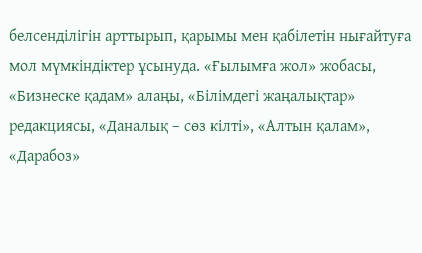белсенділігін арттырып, қарымы мен қабілетін нығайтуға мол мүмкіндіктер ұсынуда. «Ғылымға жол» жобасы, «Бизнеске қадам» алаңы, «Білімдегі жаңалықтар» редакциясы, «Даналық – сөз кілті», «Алтын қалам», «Дарабоз»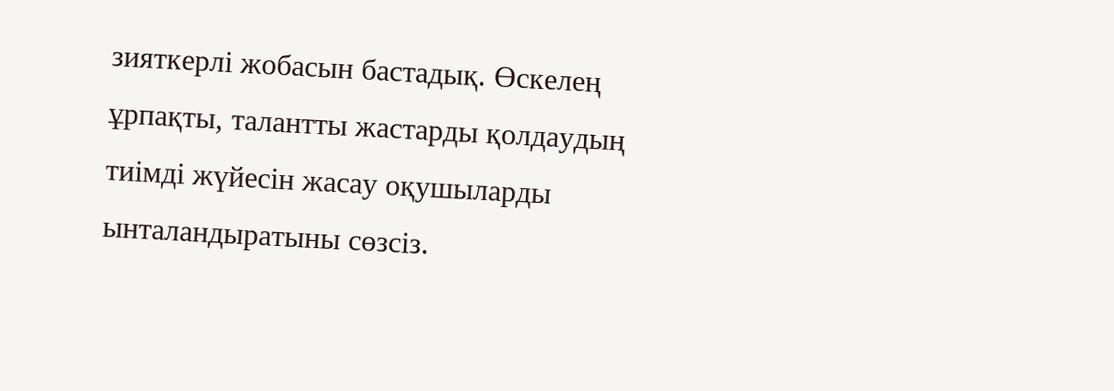зияткерлі жобасын бастадық. Өскелең ұрпақты, талантты жастарды қолдаудың тиімді жүйесін жасау оқушыларды ынталандыратыны сөзсіз.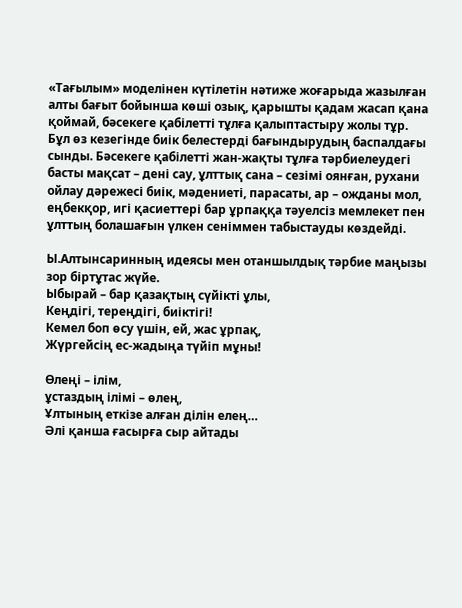«Тағылым» моделінен күтілетін нәтиже жоғарыда жазылған алты бағыт бойынша көші озық, қарышты қадам жасап қана қоймай, бәсекеге қабілетті тұлға қалыптастыру жолы тұр. Бұл өз кезегінде биік белестерді бағындырудың баспалдағы сынды. Бәсекеге қабілетті жан-жақты тұлға тәрбиелеудегі басты мақсат – дені сау, ұлттық сана – сезімі оянған, рухани ойлау дәрежесі биік, мәдениеті, парасаты, ар – ожданы мол, еңбекқор, игі қасиеттері бар ұрпаққа тәуелсіз мемлекет пен ұлттың болашағын үлкен сеніммен табыстауды көздейді.

Ы.Алтынсаринның идеясы мен отаншылдық тәрбие маңызы зор біртұтас жүйе.
Ыбырай – бар қазақтың сүйікті ұлы,
Кеңдігі, тереңдігі, биіктігі!
Кемел боп өсу үшін, ей, жас ұрпақ,
Жүргейсің ес-жадыңа түйіп мұны!

Өлеңі – ілім,
ұстаздың ілімі – өлең,
Ұлтының еткізе алған ділін елең…
Әлі қанша ғасырға сыр айтады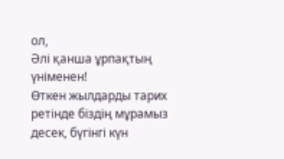ол,
Әлі қанша ұрпақтың үніменен!
Өткен жылдарды тарих ретінде біздің мұрамыз десек, бүгінгі күн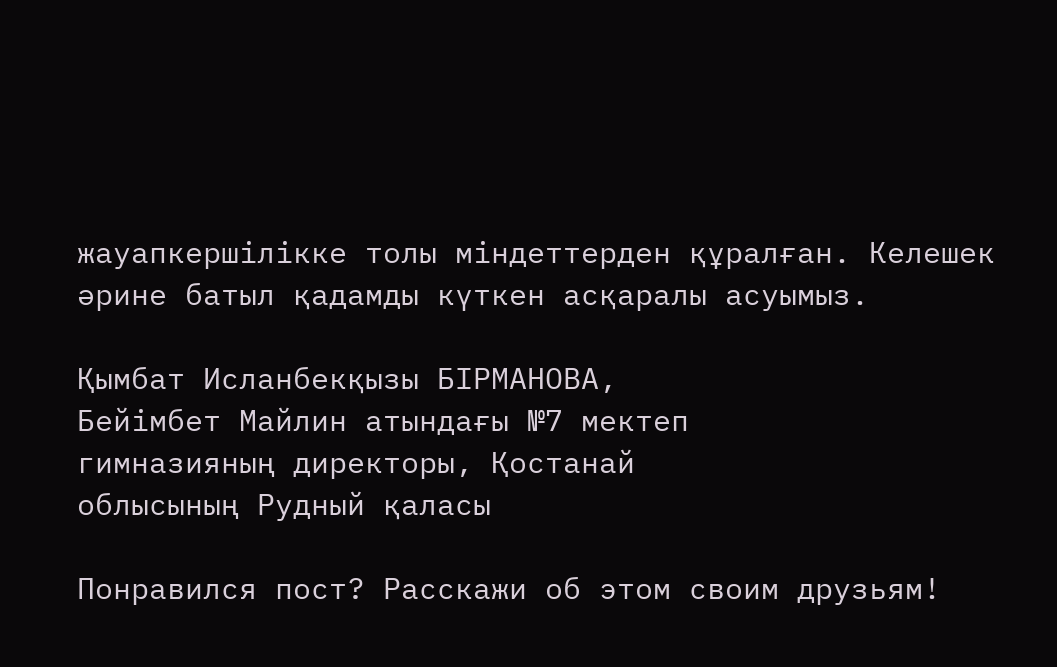жауапкершілікке толы міндеттерден құралған. Келешек әрине батыл қадамды күткен асқаралы асуымыз.

Қымбат Исланбекқызы БІРМАНОВА,
Бейімбет Майлин атындағы №7 мектеп
гимназияның директоры, Қостанай
облысының Рудный қаласы

Понравился пост? Расскажи об этом своим друзьям!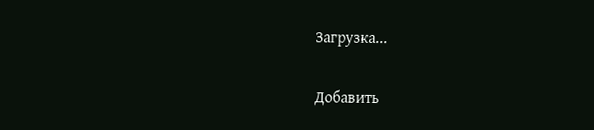Загрузка...

Добавить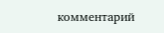комментарий